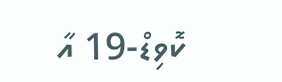ކޮވިޑް-19 އާ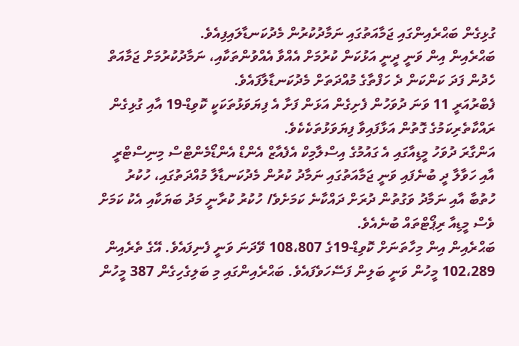ގުޅިގެން ބަޙްރެއިންގައި ޖަމާއަތުގައި ނަމާދުކުރުން މެދުކަނޑާލައިފިއެވެ.
ބަޙްރެއިން އިން ވަނީ ދީނީ އަޅުކަން ކުރުމަށް އެއްވާ އެއްވުންތަކާއި، ނަމާދުކުރުމަށް ޖަމާއަތް ހެދުން ފަދަ ކަންކަން ދެ ހަފްތާގެ މުއްދަތަށް މެދުކަނޑާލާފައެވެ.
ފެބްރުއަރީ 11 ވަނަ ދުވަހުން ފެށިގެން އަޅަން ފަށާ އެ ފިޔަވަޅުތަކަކީ ކޮވިޑް-19 އާއި ގުޅިގެން ރައްކާތެރިކަމުގެ ގޮތުން އަޅާފައިވާ ފިޔަވަޅުތަކެކެވެ.
އަންގާރަ ދުވަހު މީޑިއާގައި އެ ގައުމުގެ އިސްލާމިކް އެފެއާޒް އެންޑް އެންޑޯމެންޓްސް މިނިސްޓްރީ އާއި ހަވާލާ ދީ ބުނެފައި ވަނީ ޖަމާއަތުގައި ނަމާދު ކުރުން މެދުކަނޑާލާ މުއްދަތުގައި، ހުކުރު ހުތުބާ އާއި ނަމާދު ވަގުތުން ދުރަށް ދައްކާނެ ކަމަށެވެ/ ހުކުރު ކުރާނީ މަދު ބަޔަކާއި އެކު ކަމަށް ވެސް މީޑިއާ ރިޕޯޓްތައް ބުނެއެވެ.
ބަޙްރެއިން އިން މިހާތަނަށް ކޮވިޑް-19ގެ 108،807 ވޭދަނަ ވަނީ ފެނިފައެވެ. އޭގެ ތެރެއިން 102،289 މީހުން ވަނީ ބަލިން ފަސޭހަވެފައެވެ. ބަޙްރެއިންގައި މި ބަލިގެހިގެން 387 މީހުން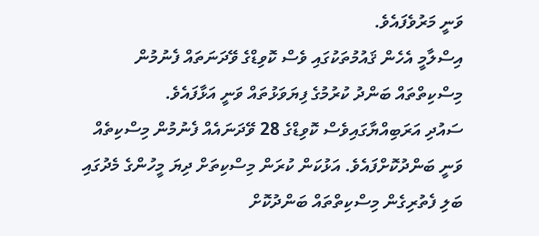ވަނީ މަރުވެފައެވެ.
އިސްލާމީ އެހެން ޤައުމުތަކުގައި ވެސް ކޮވިޑްގެ ވޭދަނަތައް ފެނުމުން މިސްކިތްތައް ބަންދު ކުރުމުގެ ފިޔަވަޅުތައް ވަނީ އަޅާފައެވެ.
ސައުދި އަރަބިއްޔާގައިވެސް ކޮވިޑްގެ 28 ވޭދަނައެއް ފެނުމުން މިސްކިތެއް ވަނީ ބަންދުކޮށްފައެވެ. އަޅުކަން ކުރަން މިސްކިތަށް ދިޔަ މީހުންގެ މެދުގައި ބަލި ފެތުރިގެން މިސްކިތްތައް ބަންދުކޮށް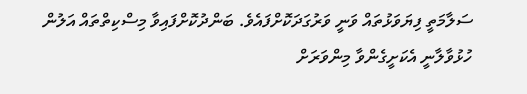ސަލާމަތީ ފިޔަވަޅުތައް ވަނީ ވަރުގަދަކޮށްފައެވެ. ބަންދުކޮށްފައިވާ މިސްކިތްތައް އަލުން ހުޅުވާލާނީ އެކަށީގެންވާ މިންވަރަށް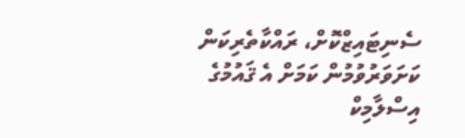ސެނިޓައިޒްކޮށް، ރައްކާތެރިކަން ކަށަވަރުވުމުން ކަމަށް އެ ޤައުމުގެ އިސްލާމިކް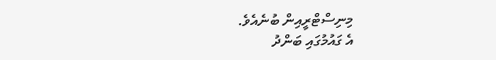މިނިސްޓްރީއިން ބުނެއެވެ.
އެ ގައުމުގައި ބަންދު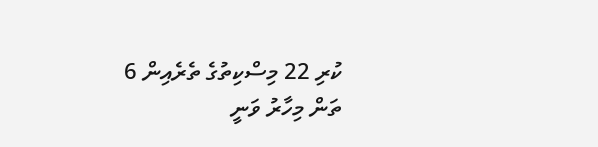ކުރި 22 މިސްކިތުގެ ތެރެއިން 6 ތަން މިހާރު ވަނީ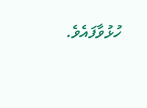ހުޅުވާފައެވެ.